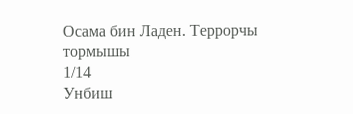Осама бин Ладен. Террорчы тормышы
1/14
Унбиш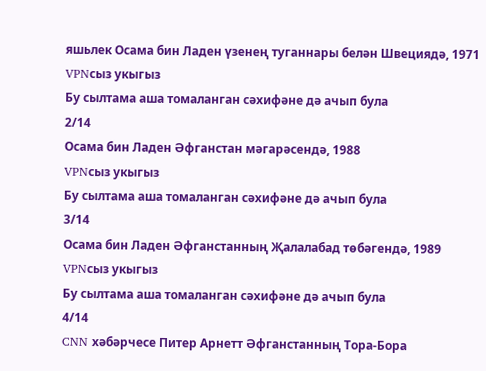яшьлек Осама бин Ладен үзенең туганнары белән Швециядә, 1971
VPNсыз укыгыз
Бу сылтама аша томаланган сәхифәне дә ачып була
2/14
Осама бин Ладен Әфганстан мәгарәсендә, 1988
VPNсыз укыгыз
Бу сылтама аша томаланган сәхифәне дә ачып була
3/14
Осама бин Ладен Әфганстанның Җалалабад төбәгендә, 1989
VPNсыз укыгыз
Бу сылтама аша томаланган сәхифәне дә ачып була
4/14
CNN хәбәрчесе Питер Арнетт Әфганстанның Тора-Бора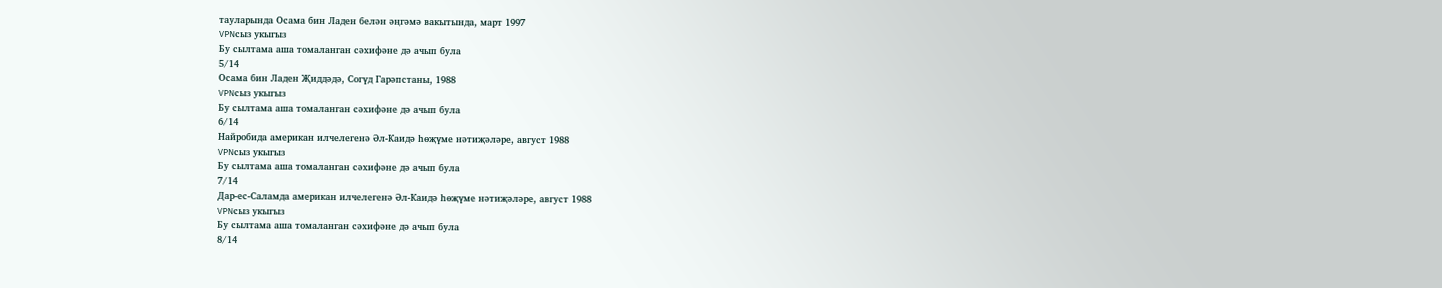тауларында Осама бин Ладен белән әңгәмә вакытында, март 1997
VPNсыз укыгыз
Бу сылтама аша томаланган сәхифәне дә ачып була
5/14
Осама бин Ладен Җиддәдә, Согүд Гарәпстаны, 1988
VPNсыз укыгыз
Бу сылтама аша томаланган сәхифәне дә ачып була
6/14
Найробида американ илчелегенә Әл-Каидә һөҗүме нәтиҗәләре, август 1988
VPNсыз укыгыз
Бу сылтама аша томаланган сәхифәне дә ачып була
7/14
Дар-ес-Саламда американ илчелегенә Әл-Каидә һөҗүме нәтиҗәләре, август 1988
VPNсыз укыгыз
Бу сылтама аша томаланган сәхифәне дә ачып була
8/14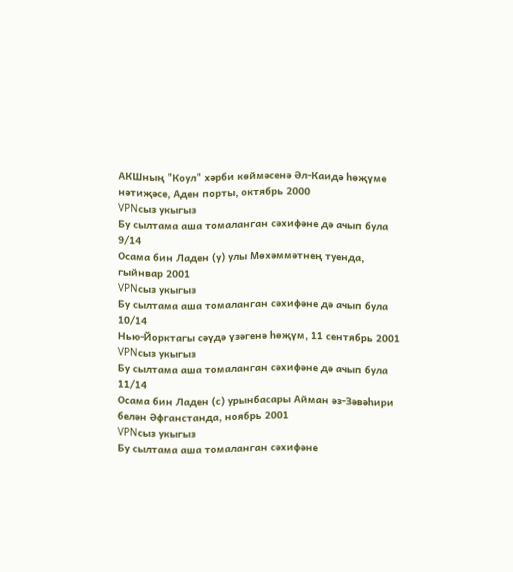АКШның "Коул" хәрби көймәсенә Әл-Каидә һөҗүме нәтиҗәсе, Аден порты, октябрь 2000
VPNсыз укыгыз
Бу сылтама аша томаланган сәхифәне дә ачып була
9/14
Осама бин Ладен (у) улы Мөхәммәтнең туенда, гыйнвар 2001
VPNсыз укыгыз
Бу сылтама аша томаланган сәхифәне дә ачып була
10/14
Нью-Йорктагы сәүдә үзәгенә һөҗүм, 11 сентябрь 2001
VPNсыз укыгыз
Бу сылтама аша томаланган сәхифәне дә ачып була
11/14
Осама бин Ладен (с) урынбасары Айман әз-Зәвәһири белән Әфганстанда, ноябрь 2001
VPNсыз укыгыз
Бу сылтама аша томаланган сәхифәне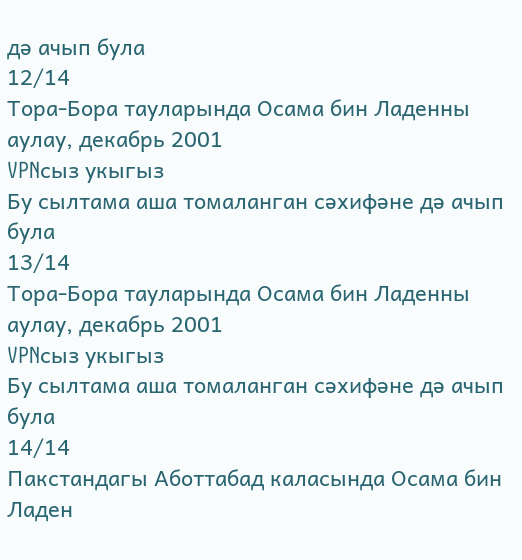дә ачып була
12/14
Тора-Бора тауларында Осама бин Ладенны аулау, декабрь 2001
VPNсыз укыгыз
Бу сылтама аша томаланган сәхифәне дә ачып була
13/14
Тора-Бора тауларында Осама бин Ладенны аулау, декабрь 2001
VPNсыз укыгыз
Бу сылтама аша томаланган сәхифәне дә ачып була
14/14
Пакстандагы Аботтабад каласында Осама бин Ладен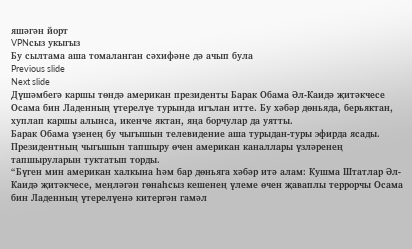яшәгән йорт
VPNсыз укыгыз
Бу сылтама аша томаланган сәхифәне дә ачып була
Previous slide
Next slide
Дүшәмбегә каршы төндә американ президенты Барак Обама Әл-Каидә җитәкчесе Осама бин Ладенның үтерелүе турында игълан итте. Бу хәбәр дөньяда, берьяктан, хуплап каршы алынса, икенче яктан, яңа борчулар да уятты.
Барак Обама үзенең бу чыгышын телевидение аша турыдан-туры эфирда ясады. Президентның чыгышын тапшыру өчен американ каналлары үзләренең тапшыруларын туктатып торды.
“Бүген мин американ халкына һәм бар дөньяга хәбәр итә алам: Кушма Штатлар Әл-Каидә җитәкчесе, меңләгән гөнаһсыз кешенең үлеме өчен җаваплы террорчы Осама бин Ладенның үтерелүенә китергән гамәл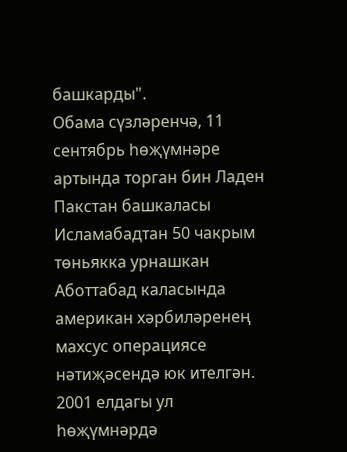башкарды".
Обама сүзләренчә, 11 сентябрь һөҗүмнәре артында торган бин Ладен Пакстан башкаласы Исламабадтан 50 чакрым төньякка урнашкан Аботтабад каласында американ хәрбиләренең махсус операциясе нәтиҗәсендә юк ителгән. 2001 елдагы ул һөҗүмнәрдә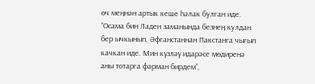өч меңнән артык кеше һәлак булган иде.
“Осама бин Ладен заманында безнең кулдан бер ычкынып, Әфганстаннан Пакстанга чыгып качкан иде. Мин күзләү идарәсе мөдиренә аны тотарга фәрман бирдем”,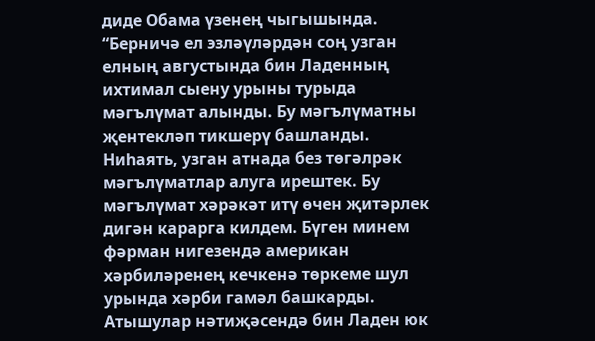диде Обама үзенең чыгышында.
“Берничә ел эзләүләрдән соң узган елның августында бин Ладенның ихтимал сыену урыны турыда мәгълүмат алынды. Бу мәгълүматны җентекләп тикшерү башланды. Ниһаять, узган атнада без төгәлрәк мәгълүматлар алуга ирештек. Бу мәгълүмат хәрәкәт итү өчен җитәрлек дигән карарга килдем. Бүген минем фәрман нигезендә американ хәрбиләренең кечкенә төркеме шул урында хәрби гамәл башкарды. Атышулар нәтиҗәсендә бин Ладен юк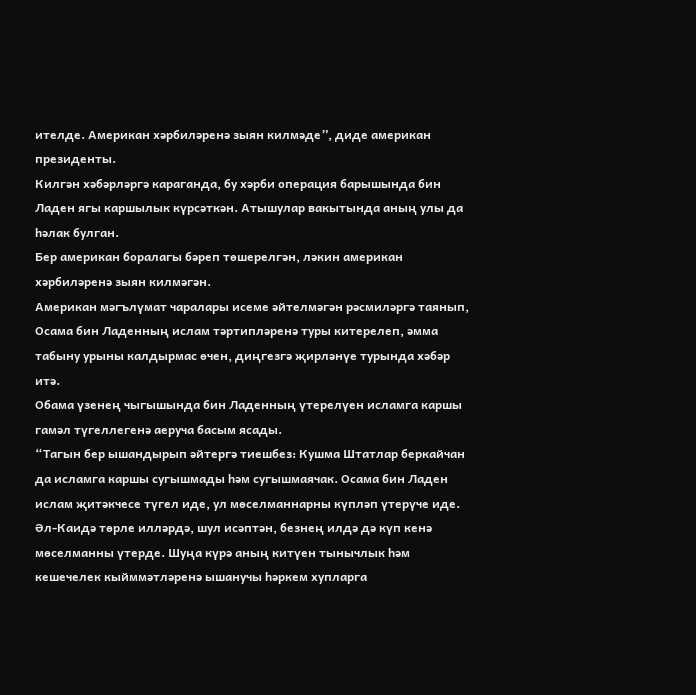ителде. Американ хәрбиләренә зыян килмәде”, диде американ президенты.
Килгән хәбәрләргә караганда, бу хәрби операция барышында бин Ладен ягы каршылык күрсәткән. Атышулар вакытында аның улы да һәлак булган.
Бер американ боралагы бәреп төшерелгән, ләкин американ хәрбиләренә зыян килмәгән.
Американ мәгълүмат чаралары исеме әйтелмәгән рәсмиләргә таянып, Осама бин Ладенның ислам тәртипләренә туры китерелеп, әмма табыну урыны калдырмас өчен, диңгезгә җирләнүе турында хәбәр итә.
Обама үзенең чыгышында бин Ладенның үтерелүен исламга каршы гамәл түгеллегенә аеруча басым ясады.
“Тагын бер ышандырып әйтергә тиешбез: Кушма Штатлар беркайчан да исламга каршы сугышмады һәм сугышмаячак. Осама бин Ладен ислам җитәкчесе түгел иде, ул мөселманнарны күпләп үтерүче иде. Әл-Каидә төрле илләрдә, шул исәптән, безнең илдә дә күп кенә мөселманны үтерде. Шуңа күрә аның китүен тынычлык һәм кешечелек кыйммәтләренә ышанучы һәркем хупларга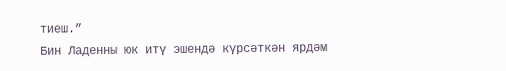тиеш.”
Бин Ладенны юк итү эшендә күрсәткән ярдәм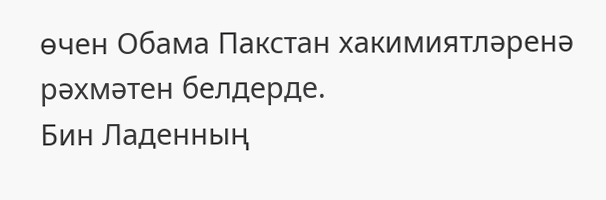өчен Обама Пакстан хакимиятләренә рәхмәтен белдерде.
Бин Ладенның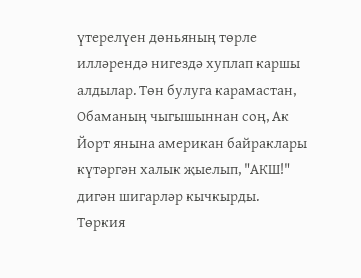үтерелүен дөньяның төрле илләрендә нигездә хуплап каршы алдылар. Төн булуга карамастан, Обаманың чыгышыннан соң, Ак Йорт янына американ байраклары күтәргән халык җыелып, "АКШ!" дигән шигарләр кычкырды.
Төркия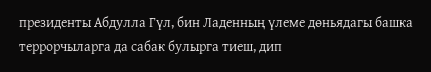президенты Абдулла Гүл, бин Ладенның үлеме дөньядагы башка террорчыларга да сабак булырга тиеш, дип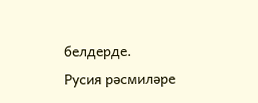белдерде.
Русия рәсмиләре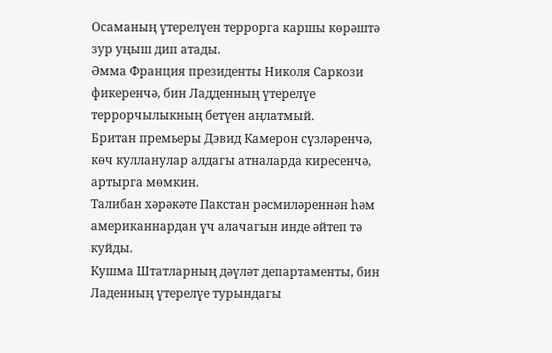Осаманың үтерелүен террорга каршы көрәштә зур уңыш дип атады.
Әмма Франция президенты Николя Саркози фикеренчә, бин Ладденның үтерелүе террорчылыкның бетүен аңлатмый.
Британ премьеры Дэвид Камерон сүзләренчә, көч кулланулар алдагы атналарда киресенчә, артырга мөмкин.
Талибан хәрәкәте Пакстан рәсмиләреннән һәм американнардан үч алачагын инде әйтеп тә куйды.
Кушма Штатларның дәүләт департаменты, бин Ладенның үтерелүе турындагы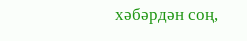хәбәрдән соң,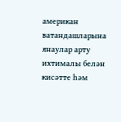американ ватандашларына янаулар арту ихтималы белән кисәтте һәм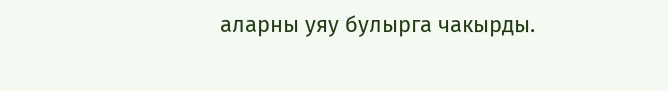аларны уяу булырга чакырды.